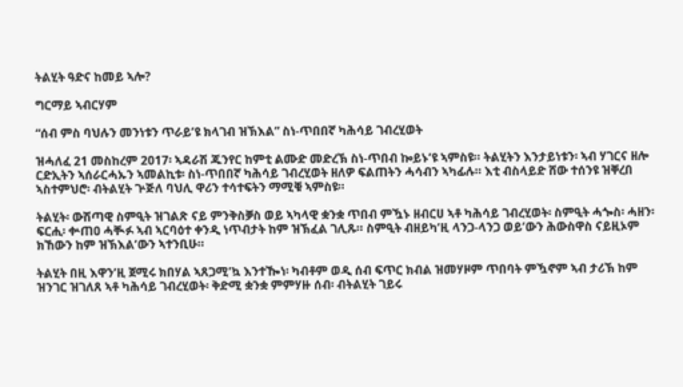ትልሂት ዓድና ከመይ ኣሎ?

ግርማይ ኣብርሃም

“ሰብ ምስ ባህሉን መንነቱን ጥራይ’ዩ ክላገብ ዝኽእል” ስነ-ጥበበኛ ካሕሳይ ገብረሂወት

ዝሓለፈ 21 መስከረም 2017፡ ኣዳራሽ ጁንየር ከምቲ ልሙድ መድረኽ ስነ-ጥበብ ኰይኑ’ዩ ኣምስዩ። ትልሂትን እንታይነቱን፡ ኣብ ሃገርና ዘሎ ርድኢትን ኣሰራርሓኡን ኣመልኪቱ፡ ስነ-ጥበበኛ ካሕሳይ ገብረሂወት ዘለዎ ፍልጠትን ሓሳብን ኣካፊሉ። እቲ ብስላይድ ሸው ተሰንዩ ዝቐረበ ኣስተምህሮ፡ ብትልሂት ጕጅለ ባህሊ ዋሪን ተሳተፍትን ማሚቑ ኣምስዩ።

ትልሂት፡ ውሽጣዊ ስምዒት ዝገልጽ ናይ ምንቅስቓስ ወይ ኣካላዊ ቋንቋ ጥበብ ምዃኑ ዘብርሀ ኣቶ ካሕሳይ ገብረሂወት፡ ስምዒት ሓጐስ፡ ሓዘን፡ ፍርሒ፡ ቍጠዐ ሓቚፉ ኣብ ኣርባዕተ ቀንዲ ነጥብታት ከም ዝኽፈል ገሊጹ። ስምዒት ብዘይካ’ዚ ላንጋ-ላንጋ ወይ’ውን ሕውስዋስ ናይዚኦም ክኸውን ከም ዝኽእል’ውን ኣተንቢሁ።

ትልሂት በዚ እዋን’ዚ ጀሚሩ ክበሃል ኣጸጋሚ’ኳ እንተዀነ፡ ካብቶም ወዲ ሰብ ፍጥር ክብል ዝመሃዞም ጥበባት ምዃኖም ኣብ ታሪኽ ከም ዝንገር ዝገለጸ ኣቶ ካሕሳይ ገብረሂወት፡ ቅድሚ ቋንቋ ምምሃዙ ሰብ፡ ብትልሂት ገይሩ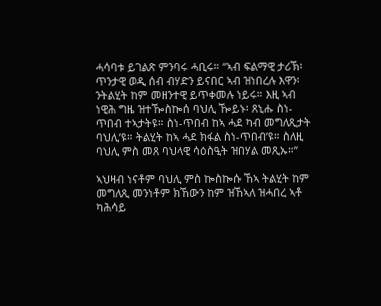ሓሳባቱ ይገልጽ ምንባሩ ሓቢሩ። “ኣብ ፍልማዊ ታሪኽ፡ ጥንታዊ ወዲ ሰብ ብሃድን ይናበር ኣብ ዝነበረሉ እዋን፡ ንትልሂት ከም መዘንተዊ ይጥቀመሉ ነይሩ። እዚ ኣብ ነዊሕ ግዜ ዝተዀስኰሰ ባህሊ ዀይኑ፡ ጸኒሑ ስነ-ጥበብ ተኣታትዩ። ስነ-ጥበብ ከኣ ሓደ ካብ መግለጺታት ባህሊ’ዩ። ትልሂት ከኣ ሓደ ክፋል ስነ-ጥበብ’ዩ። ስለዚ ባህሊ ምስ መጸ ባህላዊ ሳዕስዒት ዝበሃል መጺኡ።”

ኣህዛብ ነናቶም ባህሊ ምስ ኰስኰሱ ኸኣ ትልሂት ከም መግለጺ መንነቶም ክኸውን ከም ዝኸኣለ ዝሓበረ ኣቶ ካሕሳይ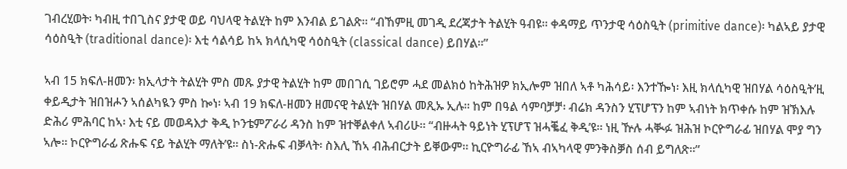ገብረሂወት፡ ካብዚ ተበጊስና ያታዊ ወይ ባህላዊ ትልሂት ከም እንብል ይገልጽ። “ብኸምዚ መገዲ ደረጃታት ትልሂት ዓብዩ። ቀዳማይ ጥንታዊ ሳዕስዒት (primitive dance)፡ ካልኣይ ያታዊ ሳዕስዒት (traditional dance)፡ እቲ ሳልሳይ ከኣ ክላሲካዊ ሳዕስዒት (classical dance) ይበሃል።”

ኣብ 15 ክፍለ-ዘመን፡ ክኢላታት ትልሂት ምስ መጹ ያታዊ ትልሂት ከም መበገሲ ገይሮም ሓደ መልክዕ ከትሕዝዎ ክኢሎም ዝበለ ኣቶ ካሕሳይ፡ እንተዀነ፡ እዚ ክላሲካዊ ዝበሃል ሳዕስዒት’ዚ ቀይዲታት ዝበዝሖን ኣሰልካዪን ምስ ኰነ፡ ኣብ 19 ክፍለ-ዘመን ዘመናዊ ትልሂት ዝበሃል መጺኡ ኢሉ። ከም በዓል ሳምባቻቻ፡ ብሬክ ዳንስን ሂፕሆፕን ከም ኣብነት ክጥቀሱ ከም ዝኽእሉ ድሕሪ ምሕባር ከኣ፡ እቲ ናይ መወዳእታ ቅዲ ኮንቴምፖራሪ ዳንስ ከም ዝተቐልቀለ ኣብሪሁ። “ብዙሓት ዓይነት ሂፕሆፕ ዝሓቘፈ ቅዲ’ዩ። ነዚ ዅሉ ሓቚፉ ዝሕዝ ኮርዮግራፊ ዝበሃል ሞያ ግን ኣሎ። ኮርዮግራፊ ጽሑፍ ናይ ትልሂት ማለት’ዩ። ስነ-ጽሑፍ ብቓላት፡ ስእሊ ኸኣ ብሕብርታት ይቐውም። ኪርዮግራፊ ኸኣ ብኣካላዊ ምንቅስቓስ ሰብ ይግለጽ።”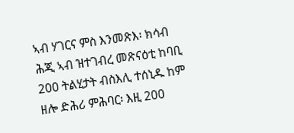ኣብ ሃገርና ምስ እንመጽእ፡ ክሳብ ሕጂ ኣብ ዝተገብረ መጽናዕቲ ከባቢ 200 ትልሂታት ብስእሊ ተሰኒዱ ከም ዘሎ ድሕሪ ምሕባር፡ እዚ 200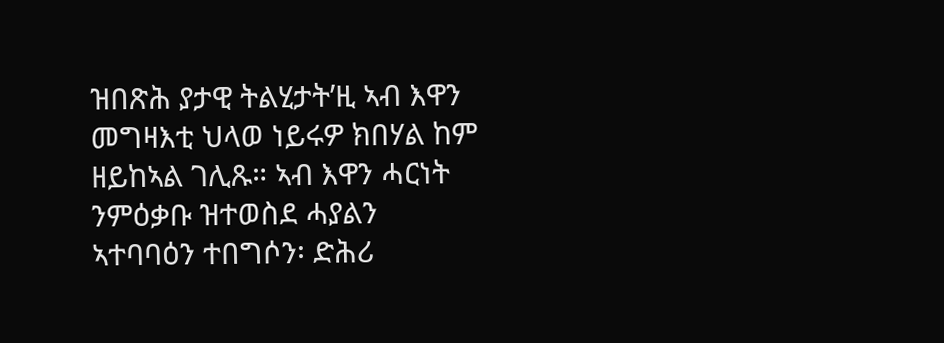ዝበጽሕ ያታዊ ትልሂታት’ዚ ኣብ እዋን መግዛእቲ ህላወ ነይሩዎ ክበሃል ከም ዘይከኣል ገሊጹ። ኣብ እዋን ሓርነት ንምዕቃቡ ዝተወስደ ሓያልን ኣተባባዕን ተበግሶን፡ ድሕሪ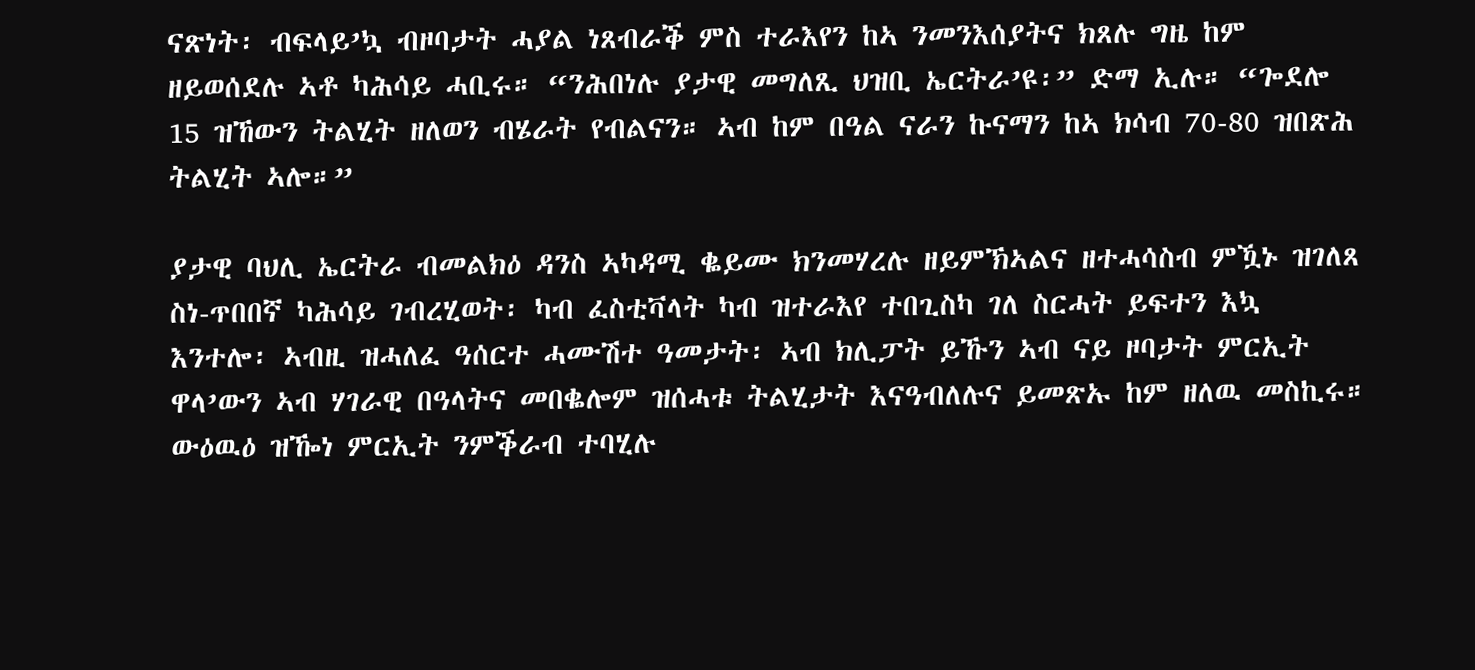ናጽነት፡ ብፍላይ’ኳ ብዞባታት ሓያል ነጸብራቕ ምስ ተራእየን ከኣ ንመንእሰያትና ክጸሉ ግዜ ከም ዘይወሰደሉ ኣቶ ካሕሳይ ሓቢሩ። “ንሕበነሉ ያታዊ መግለጺ ህዝቢ ኤርትራ’ዩ፡” ድማ ኢሉ። “ጐደሎ 15 ዝኸውን ትልሂት ዘለወን ብሄራት የብልናን። ኣብ ከም በዓል ናራን ኩናማን ከኣ ክሳብ 70-80 ዝበጽሕ ትልሂት ኣሎ።”

ያታዊ ባህሊ ኤርትራ ብመልክዕ ዳንስ ኣካዳሚ ቈይሙ ክንመሃረሉ ዘይምኽኣልና ዘተሓሳስብ ምዃኑ ዝገለጸ ስነ-ጥበበኛ ካሕሳይ ገብረሂወት፡ ካብ ፈስቲቫላት ካብ ዝተራእየ ተበጊስካ ገለ ስርሓት ይፍተን እኳ እንተሎ፡ ኣብዚ ዝሓለፈ ዓሰርተ ሓሙሽተ ዓመታት፡ ኣብ ክሊፓት ይኹን ኣብ ናይ ዞባታት ምርኢት ዋላ’ውን ኣብ ሃገራዊ በዓላትና መበቈሎም ዝሰሓቱ ትልሂታት እናዓብለሉና ይመጽኡ ከም ዘለዉ መስኪሩ። ውዕዉዕ ዝዀነ ምርኢት ንምቕራብ ተባሂሉ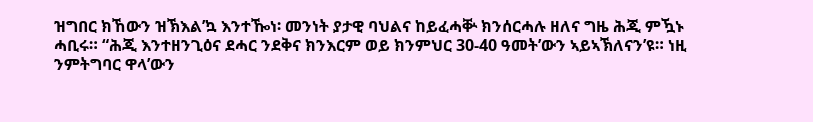ዝግበር ክኸውን ዝኽእል’ኳ እንተዀነ፡ መንነት ያታዊ ባህልና ከይፈሓቝ ክንሰርሓሉ ዘለና ግዜ ሕጂ ምዃኑ ሓቢሩ። “ሕጂ እንተዘንጊዕና ደሓር ንደቅና ክንእርም ወይ ክንምህር 30-40 ዓመት’ውን ኣይኣኽለናን’ዩ። ነዚ ንምትግባር ዋላ’ውን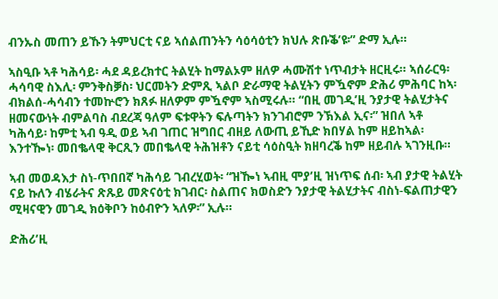ብንኡስ መጠን ይኹን ትምህርቲ ናይ ኣሰልጠንትን ሳዕሳዕቲን ክህሉ ጽቡቕ’ዩ፡” ድማ ኢሉ።

ኣስዒቡ ኣቶ ካሕሳይ፡ ሓደ ዳይረክተር ትልሂት ከማልኦም ዘለዎ ሓሙሽተ ነጥብታት ዘርዚሩ። ኣሰራርዓ፡ ሓሳባዊ ስእሊ፡ ምንቅስቓስ፡ ህርመትን ድምጺ ኣልቦ ድራማዊ ትልሂትን ምዃኖም ድሕሪ ምሕባር ከኣ፡ ብክልሰ-ሓሳብን ተመኵሮን ክጸፉ ዘለዎም ምዃኖም ኣስሚሩሉ። “በዚ መገዲ’ዚ ንያታዊ ትልሂታትና ዘመናውነት ብምልባስ ብደረጃ ዓለም ፍቱዋትን ፍሉጣትን ክንገብሮም ንኽእል ኢና፡” ዝበለ ኣቶ ካሕሳይ፡ ከምቲ ኣብ ዓዲ ወይ ኣብ ገጠር ዝግበር ብዘይ ለውጢ ይኺድ ክበሃል ከም ዘይከኣል፡ እንተዀነ፡ መበቈላዊ ቅርጺን መበቈላዊ ትሕዝቶን ናይቲ ሳዕስዒት ክዘባረቕ ከም ዘይብሉ ኣገንዚቡ።

ኣብ መወዳእታ ስነ-ጥበበኛ ካሕሳይ ገብረሂወት፡ “ዝዀነ ኣብዚ ሞያ’ዚ ዝነጥፍ ሰብ፡ ኣብ ያታዊ ትልሂት ናይ ኩለን ብሄራትና ጽጹይ መጽናዕቲ ክገብር፡ ስልጠና ክወስድን ንያታዊ ትልሂታትና ብስነ-ፍልጠታዊን ሚዛናዊን መገዲ ክዕቅቦን ከዕብዮን ኣለዎ፡” ኢሉ።

ድሕሪ’ዚ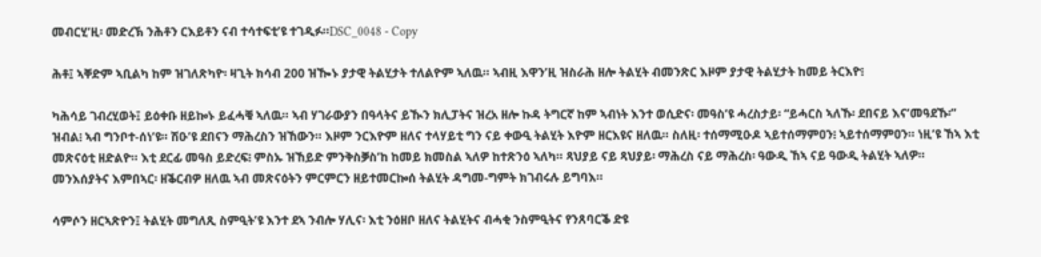መብርሂ’ዚ፡ መድረኽ ንሕቶን ርእይቶን ናብ ተሳተፍቲ’ዩ ተገዲፉ።DSC_0048 - Copy

ሕቶ፤ ኣቐድም ኣቢልካ ከም ዝገለጽካዮ፡ ዛጊት ክሳብ 200 ዝዀኑ ያታዊ ትልሂታት ተለልዮም ኣለዉ። ኣብዚ እዋን’ዚ ዝስራሕ ዘሎ ትልሂት ብመንጽር እዞም ያታዊ ትልሂታት ከመይ ትርእዮ፧

ካሕሳይ ገብረሂወት፤ ይዕቀቡ ዘይኰኑ ይፈሓቑ ኣለዉ። ኣብ ሃገራውያን በዓላትና ይዂን ክሊፓትና ዝረአ ዘሎ ኩዳ ትግርኛ ከም ኣብነት እንተ ወሲድና፡ መዓስ’ዩ ሓረስታይ፡ “ይሓርስ ኣለኹ፡ ደበናይ እና’መዓደኹ፡” ዝብል፧ ኣብ ግንቦተ-ሰነ’ዩ። ሽዑ’ዩ ደበናን ማሕረስን ዝኸውን። እዞም ንርእዮም ዘለና ተላሃይቲ ግን ናይ ቀውዒ ትልሂት እዮም ዘርእዩና ዘለዉ። ስለዚ፡ ተሰማሚዑዶ ኣይተሰማምዐን፧ ኣይተሰማምዐን። ነዚ’ዩ ኸኣ እቲ መጽናዕቲ ዘድልዮ። እቲ ደርፊ መዓስ ይድረፍ፧ ምስኡ ዝኸይድ ምንቅስቓስ’ከ ከመይ ክመስል ኣለዎ ከተጽንዕ ኣለካ። ጻህያይ ናይ ጻህያይ፡ ማሕረስ ናይ ማሕረስ፡ ዓውዲ ኸኣ ናይ ዓውዲ ትልሂት ኣለዎ። መንእሰያትና እምበኣር፡ ዘቕርብዎ ዘለዉ ኣብ መጽናዕትን ምርምርን ዘይተመርኰሰ ትልሂት ዳግመ-ግምት ክገብሩሉ ይግባእ።

ሳምሶን ዘርኣጽዮን፤ ትልሂት መግለጺ ስምዒት’ዩ እንተ ደኣ ንብሎ ሃሊና፡ እቲ ንዕዘቦ ዘለና ትልሂትና ብሓቂ ንስምዒትና የንጸባርቕ ድዩ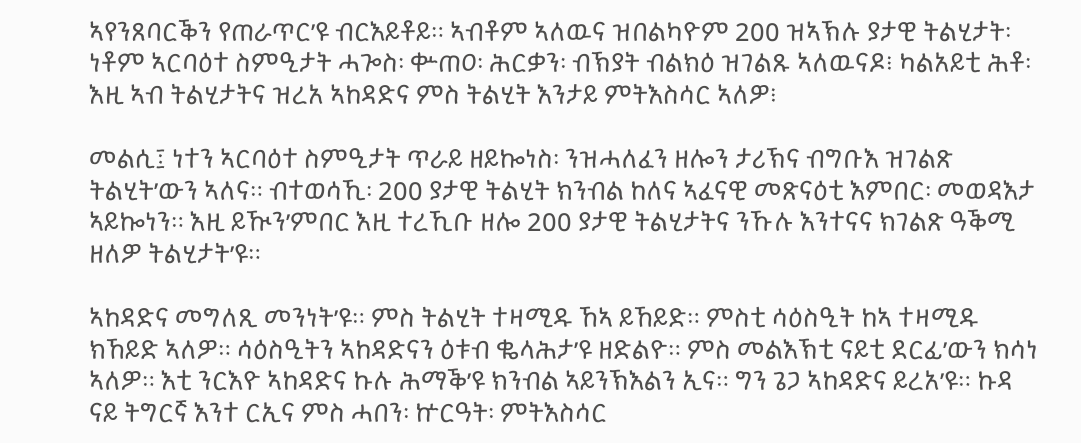ኣየንጸባርቕን የጠራጥር’ዩ ብርእይቶይ። ኣብቶም ኣለዉና ዝበልካዮም 200 ዝኣኽሉ ያታዊ ትልሂታት፡ ነቶም ኣርባዕተ ስምዒታት ሓጐስ፡ ቍጠዐ፡ ሕርቃን፡ ብኽያት ብልክዕ ዝገልጹ ኣለዉናዶ፧ ካልአይቲ ሕቶ፡ እዚ ኣብ ትልሂታትና ዝረአ ኣከዳድና ምስ ትልሂት እንታይ ምትእስሳር ኣለዎ፧

መልሲ፤ ነተን ኣርባዕተ ስምዒታት ጥራይ ዘይኰነስ፡ ንዝሓለፈን ዘሎን ታሪኽና ብግቡእ ዝገልጽ ትልሂት’ውን ኣለና። ብተወሳኺ፡ 200 ያታዊ ትልሂት ክንብል ከለና ኣፈናዊ መጽናዕቲ እምበር፡ መወዳእታ ኣይኰነን። እዚ ይዂን’ምበር እዚ ተረኺቡ ዘሎ 200 ያታዊ ትልሂታትና ንኹሉ እንተናና ክገልጽ ዓቕሚ ዘለዎ ትልሂታት’ዩ።

ኣከዳድና መግለጺ መንነት’ዩ። ምስ ትልሂት ተዛሚዱ ኸኣ ይኸይድ። ምስቲ ሳዕስዒት ከኣ ተዛሚዱ ክኸይድ ኣለዎ። ሳዕስዒትን ኣከዳድናን ዕቱብ ቈላሕታ’ዩ ዘድልዮ። ምስ መልእኽቲ ናይቲ ደርፊ’ውን ክሳነ ኣለዎ። እቲ ንርእዮ ኣከዳድና ኩሉ ሕማቕ’ዩ ክንብል ኣይንኽእልን ኢና። ግን ጌጋ ኣከዳድና ይረአ’ዩ። ኩዳ ናይ ትግርኛ እንተ ርኢና ምስ ሓበን፡ ኵርዓት፡ ምትእስሳር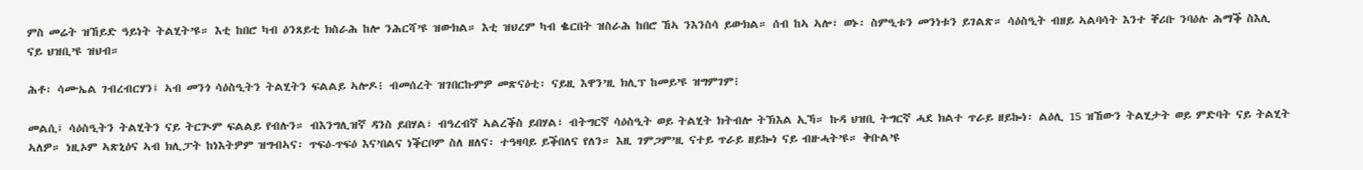ምስ መሬት ዝኸይድ ዓይነት ትልሂት’ዩ። እቲ ከበሮ ካብ ዕንጸይቲ ክስራሕ ከሎ ንሕርሻ’ዩ ዝውክል። እቲ ዝህረም ካብ ቈርበት ዝስራሕ ከበሮ ኸኣ ንእንስሳ ይውክል። ሰብ ከኣ ኣሎ፣ ወኑ፡ ስምዒቱን መንነቱን ይገልጽ። ሳዕስዒት ብዘይ ኣልባሳት እንተ ቐሪቡ ንባዕሉ ሕማቕ ስእሊ ናይ ህዝቢ’ዩ ዝህብ።

ሕቶ፡ ሳሙኤል ገብረብርሃን፤ ኣብ መንጎ ሳዕስዒትን ትልሂትን ፍልልይ ኣሎዶ፧ ብመሰረት ዝገበርኩምዎ መጽናዕቲ፡ ናይዚ እዋን’ዚ ክሊፕ ከመይ’ዩ ዝግምገም፧

መልሲ፤ ሳዕስዒትን ትልሂትን ናይ ትርጒም ፍልልይ የብሉን። ብእንግሊዝኛ ዳንስ ይበሃል፣ ብዓረብኛ ኣልረቕስ ይበሃል፣ ብትግርኛ ሳዕስዒት ወይ ትልሂት ክትብሎ ትኽእል ኢኻ። ኩዳ ህዝቢ ትግርኛ ሓደ ክልተ ጥራይ ዘይኰነ፡ ልዕሊ 15 ዝኸውን ትልሂታት ወይ ምድባት ናይ ትልሂት ኣለዎ። ነዚኦም ኣጽኒዕና ኣብ ክሊፓት ከነእትዎም ዝግብኣና፡ ጥፍዕ-ጥፍዕ እና’በልና ነቕርቦም ስለ ዘለና፡ ተዓዛባይ ይቕበለና የለን። እዚ ገምጋም’ዚ ናተይ ጥራይ ዘይኰነ ናይ ብዙሓት’ዩ። ቅቡል’ዩ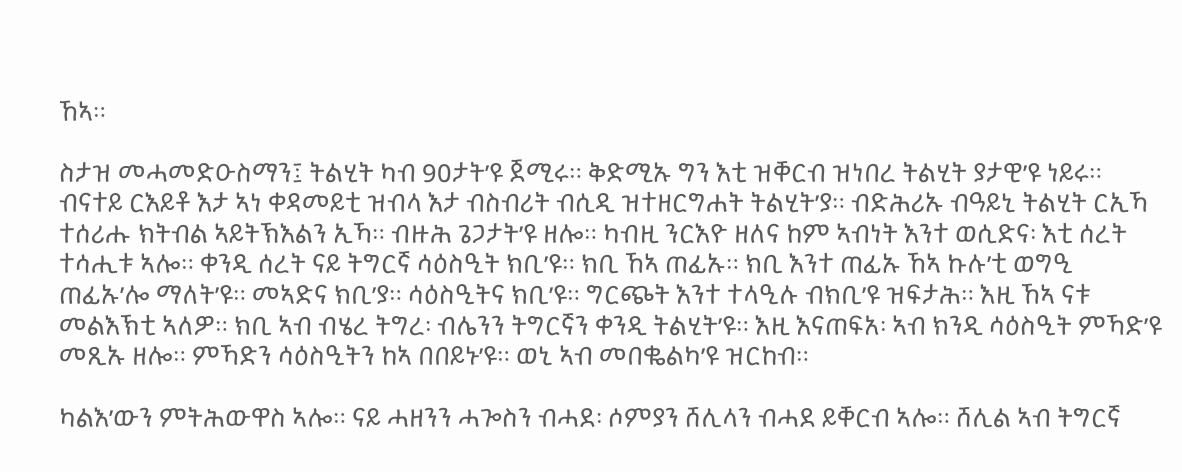ኸኣ።

ስታዝ መሓመድዑስማን፤ ትልሂት ካብ 90ታት’ዩ ጀሚሩ። ቅድሚኡ ግን እቲ ዝቐርብ ዝነበረ ትልሂት ያታዊ’ዩ ነይሩ። ብናተይ ርእይቶ እታ ኣነ ቀዳመይቲ ዝብላ እታ ብስብሪት ብሲዲ ዝተዘርግሐት ትልሂት’ያ። ብድሕሪኡ ብዓይኒ ትልሂት ርኢኻ ተሰሪሑ ክትብል ኣይትኽእልን ኢኻ። ብዙሕ ጌጋታት’ዩ ዘሎ። ካብዚ ንርእዮ ዘለና ከም ኣብነት እንተ ወሲድና፡ እቲ ሰረት ተሳሒቱ ኣሎ። ቀንዲ ሰረት ናይ ትግርኛ ሳዕስዒት ክቢ’ዩ። ክቢ ኸኣ ጠፊኡ። ክቢ እንተ ጠፊኡ ኸኣ ኩሉ’ቲ ወግዒ ጠፊኡ’ሎ ማለት’ዩ። መኣድና ክቢ’ያ። ሳዕስዒትና ክቢ’ዩ። ግርጭት እንተ ተላዒሉ ብክቢ’ዩ ዝፍታሕ። እዚ ኸኣ ናቱ መልእኽቲ ኣለዎ። ክቢ ኣብ ብሄረ ትግረ፡ ብሌንን ትግርኛን ቀንዲ ትልሂት’ዩ። እዚ እናጠፍአ፡ ኣብ ክንዲ ሳዕስዒት ምኻድ’ዩ መጺኡ ዘሎ። ምኻድን ሳዕስዒትን ከኣ በበይኑ’ዩ። ወኒ ኣብ መበቈልካ’ዩ ዝርከብ።

ካልእ’ውን ምትሕውዋስ ኣሎ። ናይ ሓዘንን ሓጐስን ብሓደ፡ ሶምያን ሸሊላን ብሓደ ይቐርብ ኣሎ። ሸሊል ኣብ ትግርኛ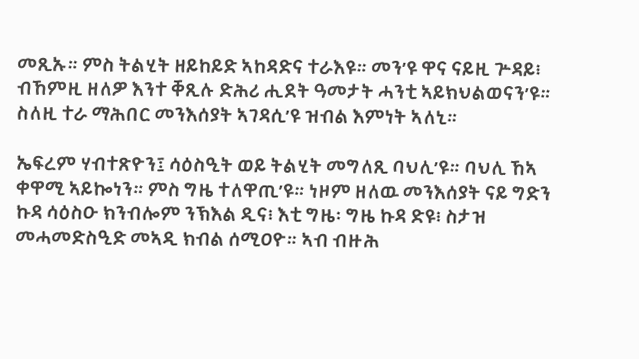መጺኡ። ምስ ትልሂት ዘይከይድ ኣከዳድና ተራእዩ። መን’ዩ ዋና ናይዚ ጕዳይ፧ ብኸምዚ ዘለዎ እንተ ቐጺሉ ድሕሪ ሒደት ዓመታት ሓንቲ ኣይክህልወናን’ዩ። ስለዚ ተራ ማሕበር መንእሰያት ኣገዳሲ’ዩ ዝብል እምነት ኣለኒ።

ኤፍረም ሃብተጽዮን፤ ሳዕስዒት ወይ ትልሂት መግለጺ ባህሊ’ዩ። ባህሊ ኸኣ ቀዋሚ ኣይኰነን። ምስ ግዜ ተለዋጢ’ዩ። ነዞም ዘለዉ መንእሰያት ናይ ግድን ኩዳ ሳዕስዑ ክንብሎም ንኽእል ዲና፧ እቲ ግዜ፡ ግዜ ኩዳ ድዩ፧ ስታዝ መሓመድስዒድ መኣዲ ክብል ሰሚዐዮ። ኣብ ብዙሕ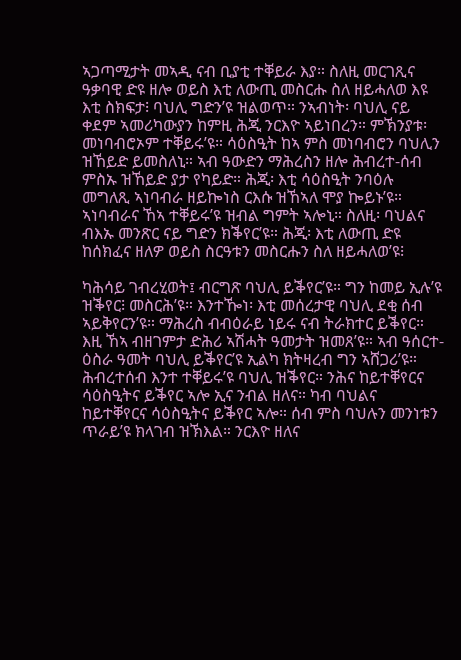ኣጋጣሚታት መኣዲ ናብ ቢያቲ ተቐይራ እያ። ስለዚ መርገጺና ዓቃባዊ ድዩ ዘሎ ወይስ እቲ ለውጢ መስርሑ ስለ ዘይሓለወ እዩ እቲ ስክፍታ፧ ባህሊ ግድን’ዩ ዝልወጥ። ንኣብነት፡ ባህሊ ናይ ቀደም ኣመሪካውያን ከምዚ ሕጂ ንርእዮ ኣይነበረን። ምኽንያቱ፡ መነባብሮኦም ተቐይሩ’ዩ። ሳዕስዒት ከኣ ምስ መነባብሮን ባህሊን ዝኸይድ ይመስለኒ። ኣብ ዓውድን ማሕረስን ዘሎ ሕብረተ-ሰብ ምስኡ ዝኸይድ ያታ የካይድ። ሕጂ፡ እቲ ሳዕስዒት ንባዕሉ መግለጺ ኣነባብራ ዘይኰነስ ርእሱ ዝኸኣለ ሞያ ኰይኑ’ዩ። ኣነባብራና ኸኣ ተቐይሩ’ዩ ዝብል ግምት ኣሎኒ። ስለዚ፡ ባህልና ብእኡ መንጽር ናይ ግድን ክቕየር’ዩ። ሕጂ፡ እቲ ለውጢ ድዩ ከሰክፈና ዘለዎ ወይስ ስርዓቱን መስርሑን ስለ ዘይሓለወ’ዩ፧

ካሕሳይ ገብረሂወት፤ ብርግጽ ባህሊ ይቕየር’ዩ። ግን ከመይ ኢሉ’ዩ ዝቕየር፧ መስርሕ’ዩ። እንተዀነ፡ እቲ መሰረታዊ ባህሊ ደቂ ሰብ ኣይቅየርን’ዩ። ማሕረስ ብብዕራይ ነይሩ ናብ ትራክተር ይቕየር። እዚ ኸኣ ብዘገምታ ድሕሪ ኣሽሓት ዓመታት ዝመጸ’ዩ። ኣብ ዓሰርተ-ዕስራ ዓመት ባህሊ ይቕየር’ዩ ኢልካ ክትዛረብ ግን ኣሸጋሪ’ዩ። ሕብረተሰብ እንተ ተቐይሩ’ዩ ባህሊ ዝቕየር። ንሕና ከይተቐየርና ሳዕስዒትና ይቕየር ኣሎ ኢና ንብል ዘለና። ካብ ባህልና ከይተቐየርና ሳዕስዒትና ይቕየር ኣሎ። ሰብ ምስ ባህሉን መንነቱን ጥራይ’ዩ ክላገብ ዝኽእል። ንርእዮ ዘለና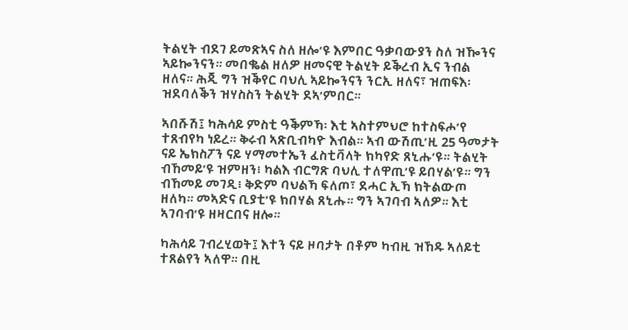ትልሂት ብደገ ይመጽኣና ስለ ዘሎ’ዩ እምበር ዓቃባውያን ስለ ዝዀንና ኣይኰንናን። መበቈል ዘለዎ ዘመናዊ ትልሂት ይቕረብ ኢና ንብል ዘለና። ሕጂ ግን ዝቕየር ባህሊ ኣይኰንናን ንርኢ ዘለና፣ ዝጠፍእ፡ ዝደባለቕን ዝሃስስን ትልሂት ደኣ’ምበር።

ኣበሹሽ፤ ካሕሳይ ምስቲ ዓቕምኻ፡ እቲ ኣስተምህሮ ከተስፍሖ’የ ተጸብየካ ነይረ። ቅሩብ ኣጽቢብካዮ እብል። ኣብ ውሽጢ’ዚ 25 ዓመታት ናይ ኤክስፖን ናይ ሃማመተኤን ፈስቲቫላት ክካየድ ጸኒሑ’ዩ። ትልሂት ብኸመይ’ዩ ዝምዘን፧ ካልእ ብርግጽ ባህሊ ተለዋጢ’ዩ ይበሃል’ዩ። ግን ብኸመይ መገዲ፧ ቅድም ባህልኻ ፍለጦ፣ ደሓር ኢኻ ክትልውጦ ዘለካ። መኣድና ቢያቲ’ዩ ክበሃል ጸኒሑ። ግን ኣገባብ ኣለዎ። እቲ ኣገባብ’ዩ ዘዛርበና ዘሎ።

ካሕሳይ ገብረሂወት፤ እተን ናይ ዞባታት በቶም ካብዚ ዝኸዱ ኣለይቲ ተጸልየን ኣለዋ። በዚ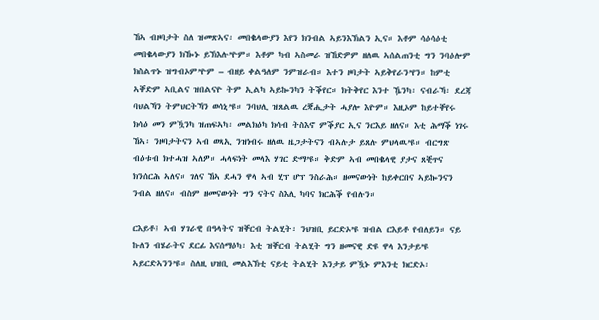ኸኣ ብዞባታት ስለ ዝመጽኣና፡ መበቈላውያን እየን ክንብል ኣይንእኽልን ኢና። እቶም ሳዕሳዕቲ መበቈላውያን ክዀኑ ይኽእሉ’ዮም። እቶም ካብ ኣስመራ ዝኸድዎም ዘለዉ ኣሰልጠንቲ ግን ንባዕሎም ክስልጥኑ ዝግብኦም’ዮም – ብዘይ ቀልዓለም ንምዝራብ። እተን ዞባታት ኣይቅየራን’የን። ከምቲ ኣቐድም ኣቢልና ዝበልናዮ ትም ኢልካ ኣይኰንካን ትቕየር። ክትቅየር እንተ ዄንካ፡ ናብራኻ፡ ደረጃ ባህልኻን ትምህርትኻን ወሳኒ’ዩ። ንባህሊ ዝጸልዉ ረቛሒታት ሓያሎ እዮም። እዚኦም ከይተቐየሩ ክሳዕ መን ምዃንካ ዝጠፍኣካ፡ መልክዕካ ክሳብ ትስእኖ ምቕያር ኢና ንርእይ ዘለና። እቲ ሕማቕ ነገሩ ኸኣ፡ ንዞባታትናን ኣብ ወጻኢ ንዝነብሩ ዘለዉ ዜጋታትናን ብኣሉታ ይጸሉ ምህላዉ’ዩ። ብርግጽ ብዕቱብ ክተሓዝ ኣለዎ። ሓላፍነት መላእ ሃገር ድማ’ዩ። ቅድም ኣብ መበቈላዊ ያታና ጸቒጥና ክንሰርሕ ኣለና። ገለና ኸኣ ደሓን ዋላ ኣብ ሂፕ ሆፕ ንስራሕ። ዘመናውነት ከይቀርበና ኣይኰንናን ንብል ዘለና። ብስም ዘመናውነት ግን ናትና ስእሊ ካባና ክርሕቕ የብሉን።

ርእይቶ፤ ኣብ ሃገራዊ በዓላትና ዝቐርብ ትልሂት፡ ንህዝቢ ይርድኦ’ዩ ዝብል ርእይቶ የብለይን። ናይ ኩለን ብሄራትና ደርፊ እናሰማዕካ፡ እቲ ዝቐርብ ትልሂት ግን ዘመናዊ ድዩ ዋላ እንታይ’ዩ ኣይርድኣንን’ዩ። ስለዚ ህዝቢ መልእኽቲ ናይቲ ትልሂት እንታይ ምዃኑ ምእንቲ ክርድኦ፡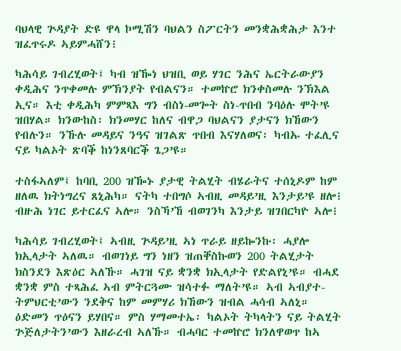ባህላዊ ጕዳያት ድዩ ዋላ ኮሚሽን ባህልን ስፖርትን መንቋሕቋሕታ እንተ ዝፈጥሩዶ ኣይምሓሸን፧

ካሕሳይ ገብረሂወት፤ ካብ ዝዀነ ህዝቢ ወይ ሃገር ንሕና ኤርትራውያን ቀዲሕና ንጥቀመሉ ምኽንያት የብልናን። ተመኵሮ ክንቀስመሉ ንኽእል ኢና። እቲ ቀዲሕካ ምምጻእ ግን ብስነ-መጐት ስነ-ጥበብ ንባዕሉ ሞት’ዩ ዝበሃል። ክንውከስ፡ ክንመሃር ከለና ብዋጋ ባህልናን ያታናን ክኸውን የብሉን። ንኹሉ መዳይና ንዓና ዝገልጽ ጥበብ እናሃለወና፡ ካብኡ ተፈሊና ናይ ካልኦት ጽባቕ ከነንጸባርቕ ጌጋ’ዩ።

ተስፋኣለም፤ ከባቢ 200 ዝዀኑ ያታዊ ትልሂት ብሄራትና ተሰኒዶም ከም ዘለዉ ክትነግረና ጸኒሕካ። ናትካ ተበግሶ ኣብዚ መዳይ’ዚ እንታይ’ዩ ዘሎ፧ ብዙሕ ነገር ይተርፈና ኣሎ። ንስኻ’ኸ ብወገንካ እንታይ ዝገበርካዮ ኣሎ፧

ካሕሳይ ገብረሂወት፤ ኣብዚ ጕዳይ’ዚ ኣነ ጥራይ ዘይኰንኩ፡ ሓያሎ ክኢላታት ኣለዉ። ብወገነይ ግን ነዘን ዝጠቐስኩወን 200 ትልሂታት ክስንደን እጽዕር ኣለኹ። ሓገዝ ናይ ቋንቋ ክኢላታት የድልየኒ’ዩ። ብሓደ ቋንቋ ምስ ተጻሕፈ ኣብ ምትርጓሙ ዝሳተፉ ማለት’ዩ። ኣብ ኣብያተ-ትምህርቲ’ውን ንደቅና ከም መምሃሪ ክኸውን ዝብል ሓሳብ ኣለኒ። ዕድመን ጥዕናን ይሃበና። ምስ ሃማመተኤ፡ ካልኦት ትካላትን ናይ ትልሂት ጕጅለታትን’ውን እዘራረብ ኣለኹ። ብሓባር ተመኵሮ ክንለዋወጥ ከኣ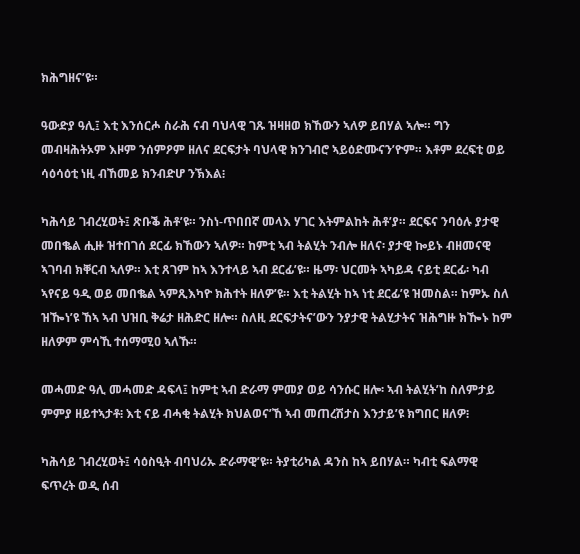ክሕግዘና’ዩ።

ዓውድያ ዓሊ፤ እቲ እንሰርሖ ስራሕ ናብ ባህላዊ ገጹ ዝዛዘወ ክኸውን ኣለዎ ይበሃል ኣሎ። ግን መብዛሕትኦም እዞም ንሰምዖም ዘለና ደርፍታት ባህላዊ ክንገብሮ ኣይዕድሙናን’ዮም። እቶም ደረፍቲ ወይ ሳዕሳዕቲ ነዚ ብኸመይ ክንብድሆ ንኽእል፧

ካሕሳይ ገብረሂወት፤ ጽቡቕ ሕቶ’ዩ። ንስነ-ጥበበኛ መላእ ሃገር እትምልከት ሕቶ’ያ። ደርፍና ንባዕሉ ያታዊ መበቈል ሒዙ ዝተበገሰ ደርፊ ክኸውን ኣለዎ። ከምቲ ኣብ ትልሂት ንብሎ ዘለና፡ ያታዊ ኰይኑ ብዘመናዊ ኣገባብ ክቐርብ ኣለዎ። እቲ ጸገም ከኣ እንተላይ ኣብ ደርፊ’ዩ። ዜማ፡ ህርመት ኣካይዳ ናይቲ ደርፊ፡ ካብ ኣየናይ ዓዲ ወይ መበቈል ኣምጺእካዮ ክሕተት ዘለዎ’ዩ። እቲ ትልሂት ከኣ ነቲ ደርፊ’ዩ ዝመስል። ከምኡ ስለ ዝዀነ’ዩ ኸኣ ኣብ ህዝቢ ቅሬታ ዘሕድር ዘሎ። ስለዚ ደርፍታትና’ውን ንያታዊ ትልሂታትና ዝሕግዙ ክዀኑ ከም ዘለዎም ምሳኺ ተሰማሚዐ ኣለኹ።

መሓመድ ዓሊ መሓመድ ዳፍላ፤ ከምቲ ኣብ ድራማ ምመያ ወይ ሳንሱር ዘሎ፡ ኣብ ትልሂት’ከ ስለምታይ ምምያ ዘይተኣታቶ፧ እቲ ናይ ብሓቂ ትልሂት ክህልወና’ኸ ኣብ መጠረሽታስ እንታይ’ዩ ክግበር ዘለዎ፧

ካሕሳይ ገብረሂወት፤ ሳዕስዒት ብባህሪኡ ድራማዊ’ዩ። ትያቲሪካል ዳንስ ከኣ ይበሃል። ካብቲ ፍልማዊ ፍጥረት ወዲ ሰብ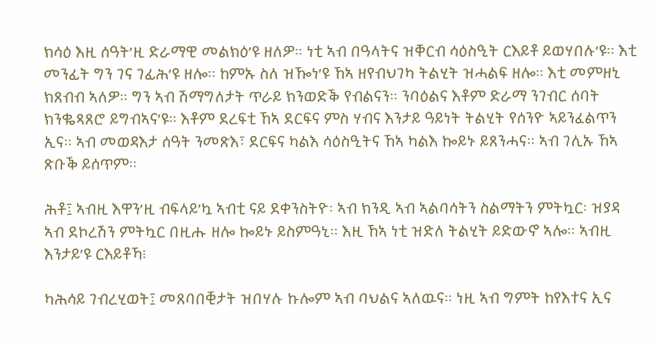ክሳዕ እዚ ሰዓት’ዚ ድራማዊ መልክዕ’ዩ ዘለዎ። ነቲ ኣብ በዓላትና ዝቐርብ ሳዕስዒት ርእይቶ ይወሃበሉ’ዩ። እቲ መንፊት ግን ገና ገፊሕ’ዩ ዘሎ። ከምኡ ስለ ዝዀነ’ዩ ኸኣ ዘየብህገካ ትልሂት ዝሓልፍ ዘሎ። እቲ መምዘኒ ክጸብብ ኣለዎ። ግን ኣብ ሽማግለታት ጥራይ ክንወድቕ የብልናን። ንባዕልና እቶም ድራማ ንገብር ሰባት ክንቈጻጸሮ ይግብኣና’ዩ። እቶም ደረፍቲ ኸኣ ደርፍና ምስ ሃብና እንታይ ዓይነት ትልሂት የሰንዮ ኣይንፈልጥን ኢና። ኣብ መወዳእታ ሰዓት ንመጽእ፣ ደርፍና ካልእ ሳዕስዒትና ኸኣ ካልእ ኰይኑ ይጸንሓና። ኣብ ገሊኡ ኸኣ ጽቡቕ ይሰጥም።

ሕቶ፤ ኣብዚ እዋን’ዚ ብፍላይ’ኳ ኣብቲ ናይ ደቀንስትዮ፡ ኣብ ክንዲ ኣብ ኣልባሳትን ስልማትን ምትኳር፡ ዝያዳ ኣብ ደኮረሽን ምትኳር በዚሑ ዘሎ ኰይኑ ይስምዓኒ። እዚ ኸኣ ነቲ ዝድለ ትልሂት ይድውኖ ኣሎ። ኣብዚ እንታይ’ዩ ርእይቶኻ፧

ካሕሳይ ገብረሂወት፤ መጸባበቒታት ዝበሃሉ ኩሎም ኣብ ባህልና ኣለዉና። ነዚ ኣብ ግምት ከየእተና ኢና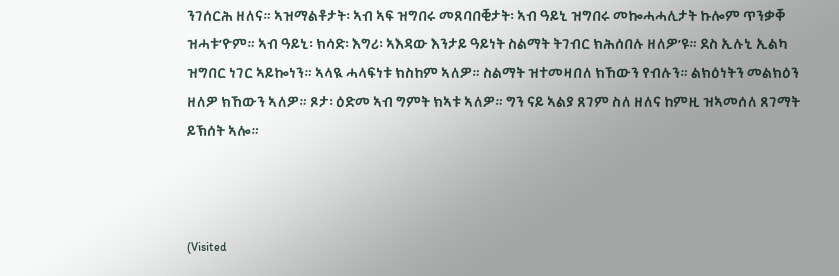ንገሰርሕ ዘለና። ኣዝማልቶታት፡ ኣብ ኣፍ ዝግበሩ መጸባበቒታት፡ ኣብ ዓይኒ ዝግበሩ መኰሓሓሊታት ኩሎም ጥንቃቐ ዝሓቱ’ዮም። ኣብ ዓይኒ፡ ክሳድ፡ እግሪ፡ ኣእዳው እንታይ ዓይነት ስልማት ትገብር ክሕሰበሉ ዘለዎ’ዩ። ደስ ኢሉኒ ኢልካ ዝግበር ነገር ኣይኰነን። ኣላዪ ሓላፍነቱ ክስከም ኣለዎ። ስልማት ዝተመዛበለ ክኸውን የብሉን። ልክዕነትን መልክዕን ዘለዎ ክኸውን ኣለዎ። ጾታ፡ ዕድመ ኣብ ግምት ክኣቱ ኣለዎ። ግን ናይ ኣልያ ጸገም ስለ ዘለና ከምዚ ዝኣመሰለ ጸገማት ይኽሰት ኣሎ።



(Visited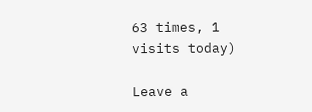63 times, 1 visits today)

Leave a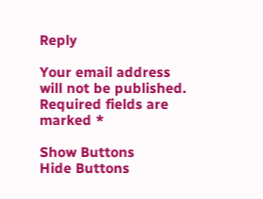Reply

Your email address will not be published. Required fields are marked *

Show Buttons
Hide Buttons